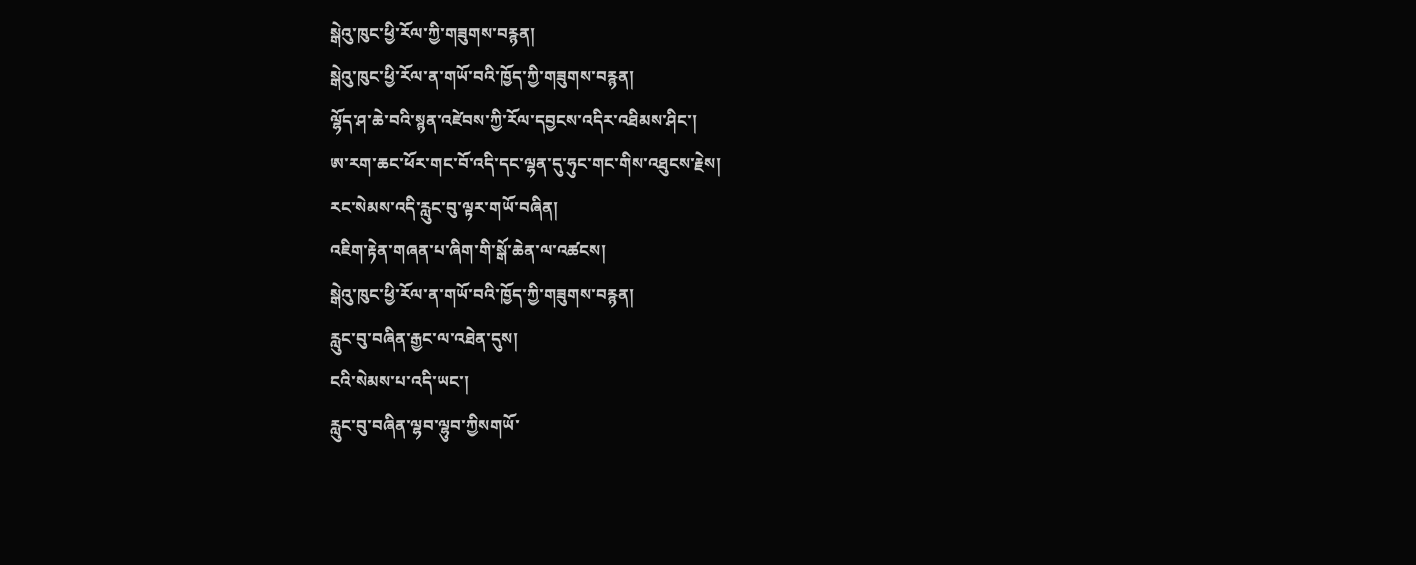སྒེའུ་ཁུང་ཕྱི་རོལ་ཀྱི་གཟུགས་བརྙན།
སྒེའུ་ཁུང་ཕྱི་རོལ་ན་གཡོ་བའི་ཁྱོད་ཀྱི་གཟུགས་བརྙན།
ལྷོད་ཤ་ཆེ་བའི་སྙན་འཛེབས་ཀྱི་རོལ་དབྱངས་འདིར་འཐིམས་ཤིང་།
ཨ་རག་ཆང་ཕོར་གང་བོ་འདི་དང་ལྷན་དུ་ཧུང་གང་གིས་འཐུངས་རྗེས།
རང་སེམས་འདི་རླུང་བུ་ལྟར་གཡོ་བཞིན།
འཇིག་རྟེན་གཞན་པ་ཞིག་གི་སྒོ་ཆེན་ལ་འཚངས།
སྒེའུ་ཁུང་ཕྱི་རོལ་ན་གཡོ་བའི་ཁྱོད་ཀྱི་གཟུགས་བརྙན།
རླུང་བུ་བཞིན་རྒྱང་ལ་འཐེན་དུས།
ངའི་སེམས་པ་འདི་ཡང་།
རླུང་བུ་བཞིན་ལྷབ་ལྷུབ་ཀྱིསགཡོ་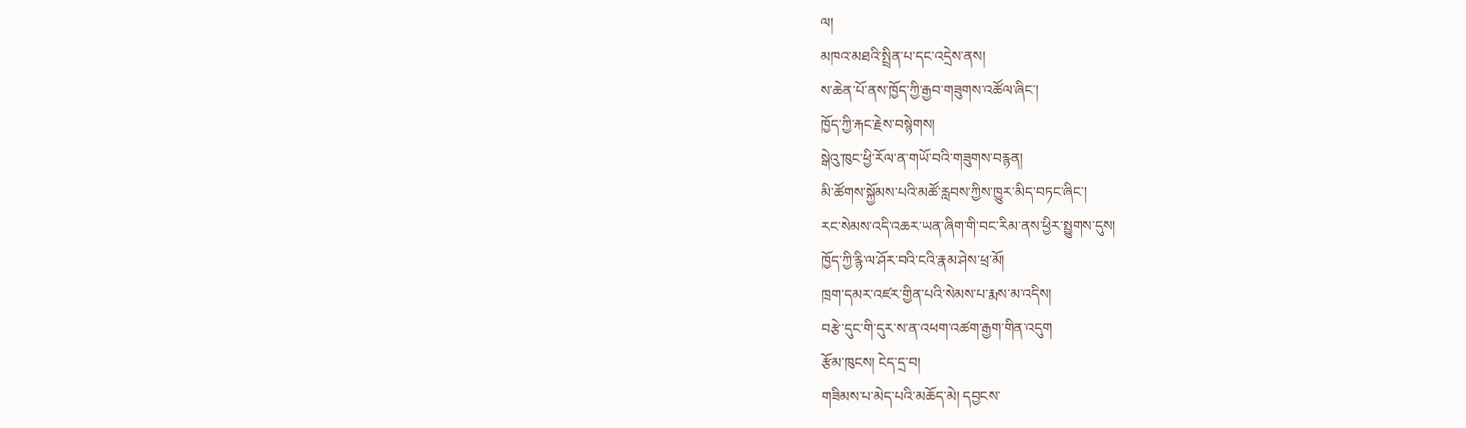ལ།
མཁའ་མཐའི་སྤྲིན་པ་དང་འདྲེས་ནས།
ས་ཆེན་པོ་ནས་ཁྱོད་ཀྱི་རྒྱབ་གཟུགས་འཚོལ་ཞིང་།
ཁྱོད་ཀྱི་རྐང་རྗེས་བསྙེགས།
སྒེའུ་ཁུང་ཕྱི་རོལ་ན་གཡོ་བའི་གཟུགས་བརྙན།
མི་ཚོགས་སྐྱོམས་པའི་མཚོ་རླབས་ཀྱིས་ཁྱུར་མིད་བཏང་ཞིང་།
རང་སེམས་འདི་འཆར་ཡན་ཞིག་གི་བང་རིམ་ནས་ཕྱིར་སྤྱུགས་དུས།
ཁྱོད་ཀྱི་རྙི་ལ་ཤོར་བའི་ངའི་རྣམ་ཤེས་ཕྲ་མོ།
ཁྲག་དམར་འཛར་གྱིན་པའི་སེམས་པ་རྨས་མ་འདིས།
བརྩེ་དུང་གི་དུར་ས་ན་འཕག་འཚག་རྒྱག་གིན་འདུག
རྩོམ་ཁུངས། ངེད་དྲ་བ།
གཟིམས་པ་མེད་པའི་མཆོད་མེ། དབྱངས་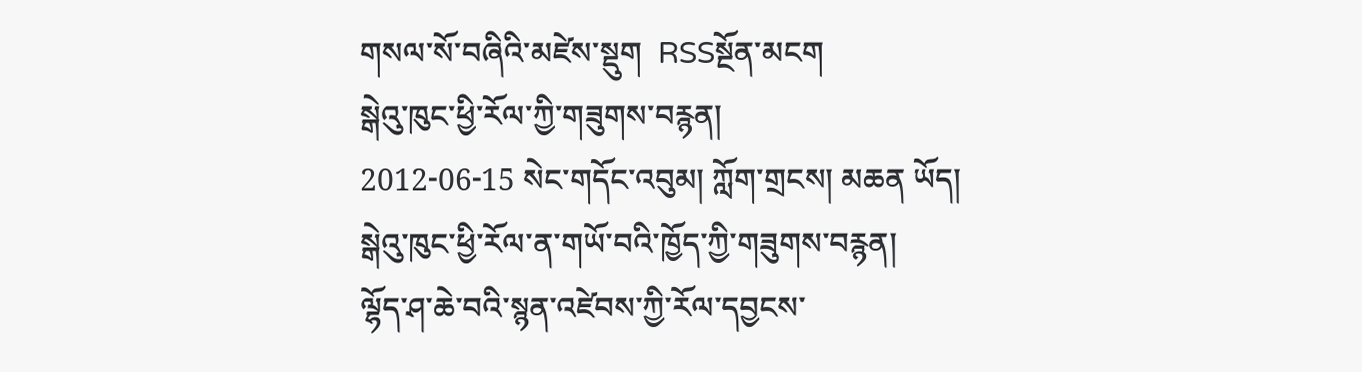གསལ་སོ་བཞིའི་མཛེས་སྡུག  RSSསྔོན་མངག
སྒེའུ་ཁུང་ཕྱི་རོལ་ཀྱི་གཟུགས་བརྙན།
2012-06-15 སེང་གདོང་འབུམ། ཀློག་གྲངས། མཆན ཡོད།
སྒེའུ་ཁུང་ཕྱི་རོལ་ན་གཡོ་བའི་ཁྱོད་ཀྱི་གཟུགས་བརྙན།
ལྷོད་ཤ་ཆེ་བའི་སྙན་འཛེབས་ཀྱི་རོལ་དབྱངས་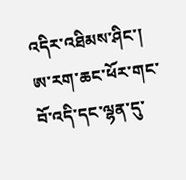འདིར་འཐིམས་ཤིང་།
ཨ་རག་ཆང་ཕོར་གང་བོ་འདི་དང་ལྷན་དུ་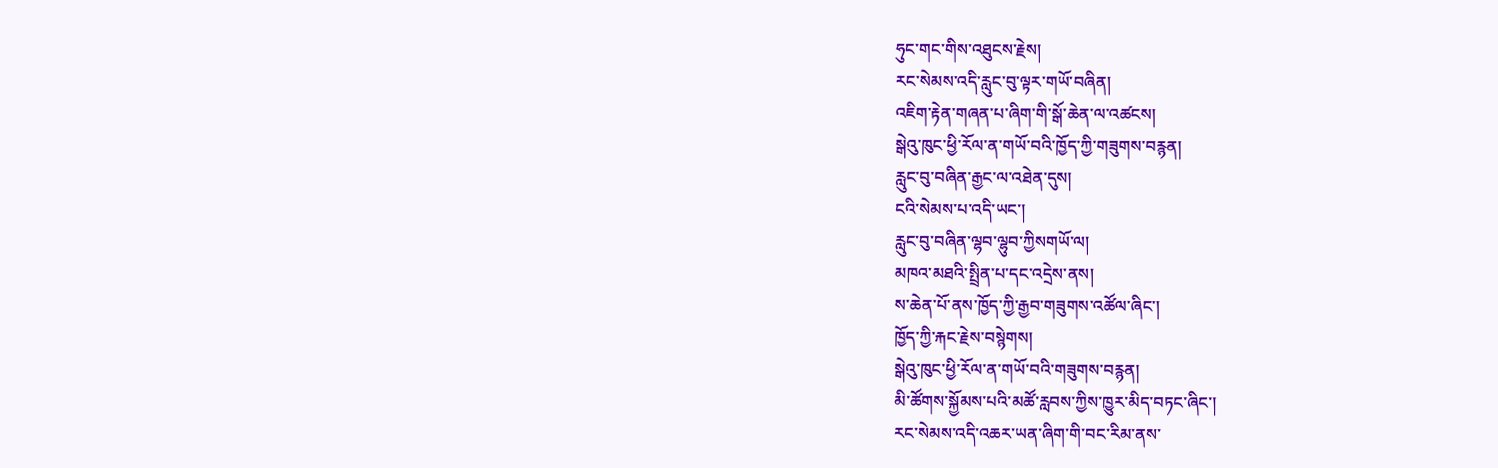ཧུང་གང་གིས་འཐུངས་རྗེས།
རང་སེམས་འདི་རླུང་བུ་ལྟར་གཡོ་བཞིན།
འཇིག་རྟེན་གཞན་པ་ཞིག་གི་སྒོ་ཆེན་ལ་འཚངས།
སྒེའུ་ཁུང་ཕྱི་རོལ་ན་གཡོ་བའི་ཁྱོད་ཀྱི་གཟུགས་བརྙན།
རླུང་བུ་བཞིན་རྒྱང་ལ་འཐེན་དུས།
ངའི་སེམས་པ་འདི་ཡང་།
རླུང་བུ་བཞིན་ལྷབ་ལྷུབ་ཀྱིསགཡོ་ལ།
མཁའ་མཐའི་སྤྲིན་པ་དང་འདྲེས་ནས།
ས་ཆེན་པོ་ནས་ཁྱོད་ཀྱི་རྒྱབ་གཟུགས་འཚོལ་ཞིང་།
ཁྱོད་ཀྱི་རྐང་རྗེས་བསྙེགས།
སྒེའུ་ཁུང་ཕྱི་རོལ་ན་གཡོ་བའི་གཟུགས་བརྙན།
མི་ཚོགས་སྐྱོམས་པའི་མཚོ་རླབས་ཀྱིས་ཁྱུར་མིད་བཏང་ཞིང་།
རང་སེམས་འདི་འཆར་ཡན་ཞིག་གི་བང་རིམ་ནས་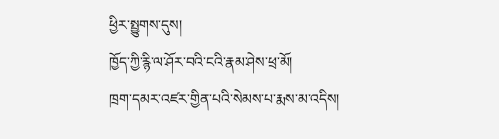ཕྱིར་སྤྱུགས་དུས།
ཁྱོད་ཀྱི་རྙི་ལ་ཤོར་བའི་ངའི་རྣམ་ཤེས་ཕྲ་མོ།
ཁྲག་དམར་འཛར་གྱིན་པའི་སེམས་པ་རྨས་མ་འདིས།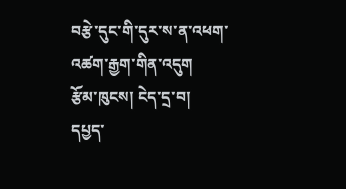བརྩེ་དུང་གི་དུར་ས་ན་འཕག་འཚག་རྒྱག་གིན་འདུག
རྩོམ་ཁུངས། ངེད་དྲ་བ།
དཔྱད་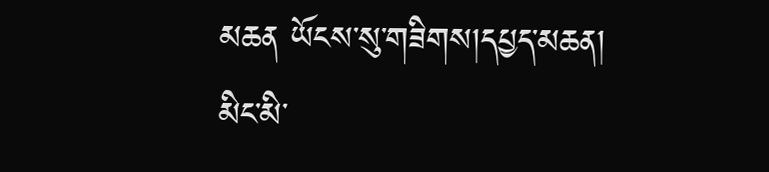མཆན ཡོངས་སུ་གཟིགས།དཔྱད་མཆན།
མིང་མི་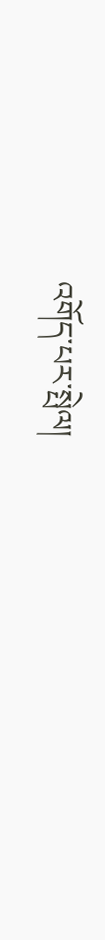འགོད་པར་སྤེལ།